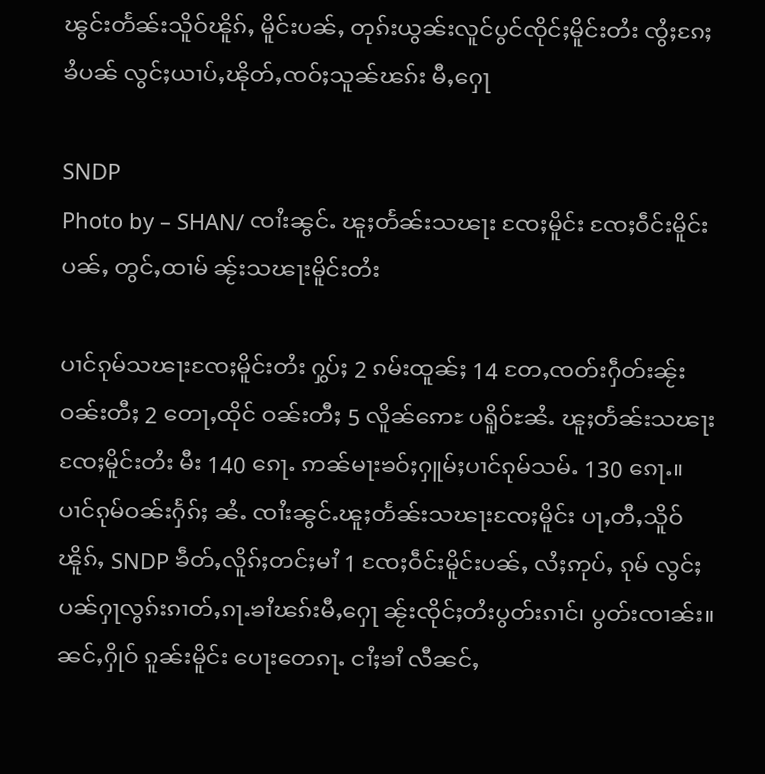ၽွင်းတႅၼ်းသိူဝ်ၽိူၵ်ႇ မိူင်းပၼ်ႇ တုၵ်းယွၼ်းလူင်ပွင်ၸိုင်ႈမိူင်းတႆး ၸွႆႈၵႄႈၶႆပၼ် လွင်ႈယၢပ်ႇၽိုတ်ႇၸဝ်ႈသူၼ်ၽၵ်း မီႇႁေႃ

SNDP
Photo by – SHAN/ ၸၢႆးၼွင်ႉ ၽူႈတႅၼ်းသၽႃး ၸႄႈမိူင်း ၸႄႈဝဵင်းမိူင်းပၼ်ႇ တွင်ႇထၢမ် ၼႂ်းသၽႃးမိူင်းတႆး

ပၢင်ၵုမ်သၽႃးၸႄႈမိူင်းတႆး ႁွပ်ႈ 2 ၵမ်းထူၼ်ႈ 14 တႄႇၸတ်းႁဵတ်းၼႂ်းဝၼ်းတီႈ 2 တေႃႇထိုင် ဝၼ်းတီႈ 5 လိူၼ်ဢေႊ ပရိူဝ်ႊၼႆႉ ၽူႈတႅၼ်းသၽႃးၸႄႈမိူင်းတႆး မီး 140 ၵေႃႉ ဢၼ်မႃးၶဝ်ႈႁူမ်ႈပၢင်ၵုမ်သမ်ႉ 130 ၵေႃႉ။ ပၢင်ၵုမ်ဝၼ်းႁႅၵ်ႈ ၼႆႉ ၸၢႆးၼွင်ႉၽူႈတႅၼ်းသၽႃးၸႄႈမိူင်း ပႃႇတီႇသိူဝ်ၽိူၵ်ႇ SNDP ၶဵတ်ႇလိူၵ်ႈတင်ႈမၢႆ 1 ၸႄႈဝဵင်းမိူင်းပၼ်ႇ လႆႈဢုပ်ႇ ၵုမ် လွင်ႈပၼ်ႁႃလွၵ်းၵၢတ်ႇၵႃႉၶၢႆၽၵ်းမီႇႁေႃ ၼႂ်းၸိုင်ႈတႆးပွတ်းၵၢင်၊ ပွတ်းၸၢၼ်း။ ၼင်ႇႁိုဝ် ၵူၼ်းမိူင်း ပေႃးတေၵႃႉ ငၢႆႈၶၢႆ လီၼင်ႇ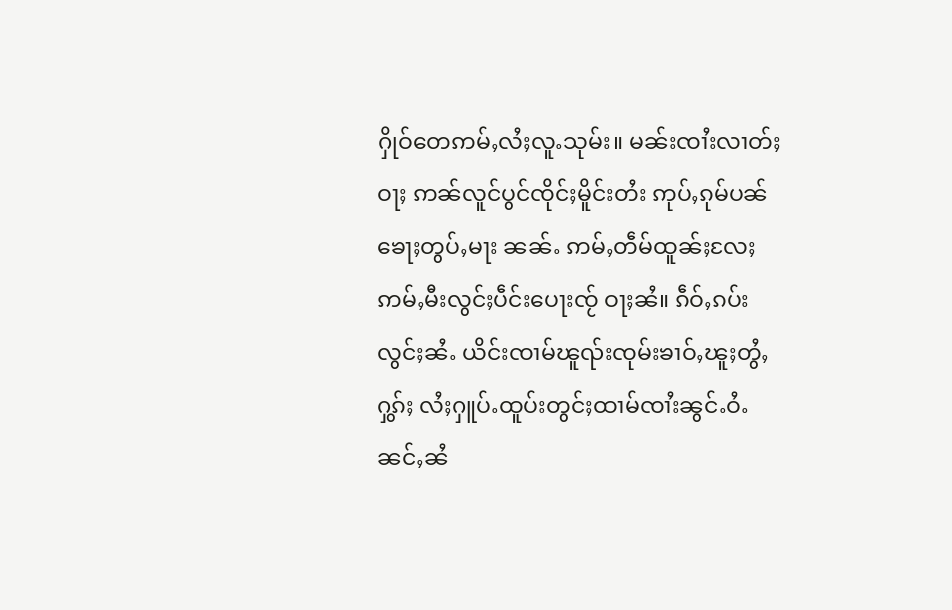ႁိုဝ်တေဢမ်ႇလႆႈလူႉသုမ်း။ မၼ်းၸၢႆးလၢတ်ႈဝႃႈ ဢၼ်လူင်ပွင်ၸိုင်ႈမိူင်းတႆး ဢုပ်ႇၵုမ်ပၼ်ၶေႃႈတွပ်ႇမႃး ၼၼ်ႉ ဢမ်ႇတဵမ်ထူၼ်ႈလႄႈ ဢမ်ႇမီးလွင်ႈပဵင်းပေႃးၸႂ် ဝႃႈၼႆ။ ၵဵဝ်ႇၵပ်းလွင်ႈၼႆႉ ယိင်းၸၢမ်ၽူၺ်းၸုမ်းၶၢဝ်ႇၽူႈတွႆႇ ႁွၵ်ႈ လႆႈႁူပ်ႉထူပ်းတွင်ႈထၢမ်ၸၢႆးၼွင်ႉဝႆႉၼင်ႇၼႆ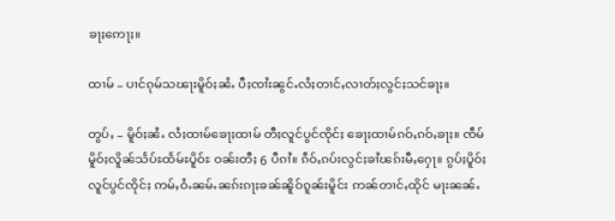ၶႃႈဢေႃႈ။

ထၢမ် – ပၢင်ၵုမ်သၽႃးမိူဝ်ႈၼႆႉ ပီႈၸၢႆးၼွင်ႉလႆႈတၢင်ႇလၢတ်ႈလွင်ႈသင်ၶႃႈ။

တွပ်ႇ – မိူဝ်ႈၼႆႉ လႆႈထၢမ်ၶေႃႈထၢမ် တီႈလူင်ပွင်ၸိုင်ႈ ၶေႃႈထၢမ်ၵဝ်ႇၵဝ်ႇၶႃႈ။ ၸဵမ်မိူဝ်ႈလိူၼ်သႅပ်ႊထႅမ်ႊပိူဝ်ႊ ဝၼ်းတီႈ 6 ပီၵၢႆ။ ၵဵဝ်ႇၵပ်းလွင်ႈၶၢႆၽၵ်းမီႇႁေႃ။ ၵွပ်ႈပိူဝ်ႈလူင်ပွင်ၸိုင်ႈ ဢမ်ႇဝႆႉၼမ်ႉၼၵ်းၵႃႈၶၼ်ၼိူဝ်ၵူၼ်းမိူင်း ဢၼ်တၢင်ႇထိုင် မႃးၼၼ်ႉ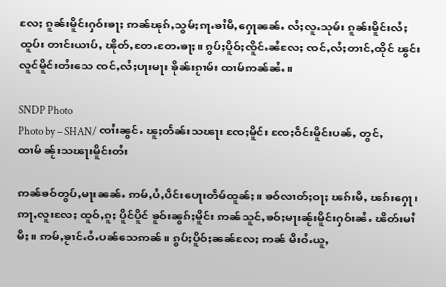လႄႈ ၵူၼ်းမိူင်းႁဝ်းၶႃႈ ဢၼ်ၽုၵ်ႇသွမ်ႈၵႃႉၶၢႆမီႇႁေႃၼၼ်ႉ လႆႈလူႉသုမ်း ၵူၼ်းမိူင်းလႆႈထူပ်း တၢင်းယၢပ်ႇ ၽိုတ်ႇတႄႉတႄႉၶႃႈ။ ၵွပ်ႈပိူဝ်ႈၸိူင်ႉၼႆလႄႈ ၸင်ႇလႆႈတၢင်ႇထိုင် ၽွင်းလူင်မိူင်းတႆးသေ ၸင်ႇလႆႈပႃးမႃး ၶိုၼ်းၵႂၢမ်း ထၢမ်ဢၼ်ၼႆႉ။

SNDP Photo
Photo by – SHAN/ ၸၢႆးၼွင်ႉ ၽူႈတႅၼ်းသၽႃး ၸႄႈမိူင်း ၸႄႈဝဵင်းမိူင်းပၼ်ႇ တွင်ႇထၢမ် ၼႂ်းသၽႃးမိူင်းတႆး

ဢၼ်ၶဝ်တွပ်ႇမႃးၼၼ်ႉ ဢမ်ႇပႆႇပဵင်းပေႃးတဵမ်ထူၼ်ႈ။ ၶဝ်လၢတ်ႈဝႃႈ ၽၵ်းမီႇ ၽၵ်းႁေႃ၊ ဢႃႇလူးလႄႈ ထူဝ်ႇၵူႈ ပိူင်ပိူင် ၶူဝ်းၼွၵ်ႈမိူင်း ဢၼ်သူင်ႇၶဝ်ႈမႃးၼႂ်းမိူင်းႁဝ်းၼႆႉ ၽိတ်းမၢႆမီႈ။ ဢမ်ႇၶႂၢင်ႉဝႆႉပၼ်သေဢၼ်။ ၵွပ်ႈပိူဝ်ႈၼၼ်လႄႈ ဢၼ် မီးဝႆႉယူႇ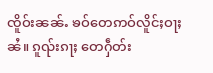ၸိူဝ်းၼၼ်ႉ ၶဝ်တေဢဝ်လိူင်ႈဝႃႈၼႆ။ ၵူၺ်းၵႃႈ တေႁဵတ်း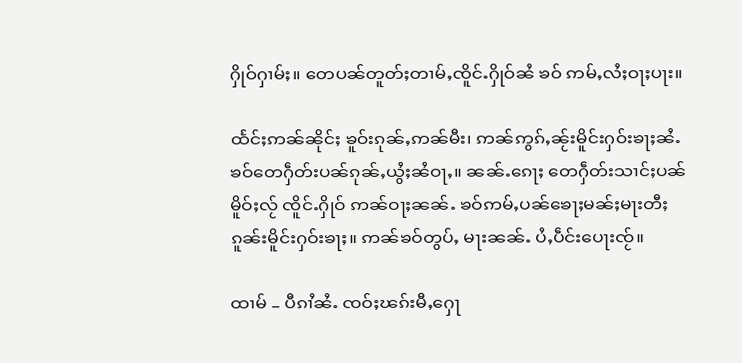ႁိုဝ်ႁၢမ်ႈ။ တေပၼ်တူတ်ႈတၢမ်ႇၸိူင်ႉႁိုဝ်ၼႆ ၶဝ် ဢမ်ႇလႆႈဝႃႈပႃး။

ထႅင်ႈဢၼ်ၼိုင်ႈ ၶူဝ်းၵုၼ်ႇဢၼ်မီး၊ ဢၼ်ဢွၵ်ႇၼႂ်းမိူင်းႁဝ်းၶႃႈၼႆႉ ၶဝ်တေႁဵတ်းပၼ်ၵုၼ်ႇယွႆႈၼႆဝႃႇ။ ၼၼ်ႉၵေႃႈ တေႁဵတ်းသၢင်ႈပၼ်မိူဝ်ႈလႂ် ၸိူင်ႉႁိုဝ် ဢၼ်ဝႃႈၼၼ်ႉ ၶဝ်ဢမ်ႇပၼ်ၶေႃႈမၼ်ႈမႃးတီႈၵူၼ်းမိူင်းႁဝ်းၶႃႈ။ ဢၼ်ၶဝ်တွပ်ႇ မႃးၼၼ်ႉ ပႆႇပဵင်းပေႃးၸႂ်။

ထၢမ် – ပီၵၢႆၼႆႉ ၸဝ်ႈၽၵ်းမီႇႁေႃ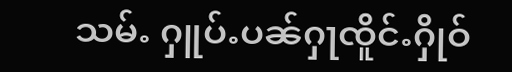သမ်ႉ ႁူပ်ႉပၼ်ႁႃၸိူင်ႉႁိုဝ်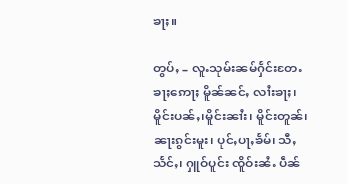ၶႃႈ။

တွပ်ႇ – လူႉသုမ်းၼမ်ႁႅင်းတႄႉၶႃႈဢေႃႈ မိူၼ်ၼင်ႇ လၢႆးၶႃႈ၊ မိူင်းပၼ်ႇ၊မိူင်းၼၢႆး၊ မိူင်းတူၼ်၊ ၼႃးၵွင်းမူး၊ ပုင်ႇပႃႇၶႅမ်၊ သီႇသႅင်ႇ၊ ႁူဝ်ပူင်း ၸိူဝ်းၼႆႉ ပဵၼ်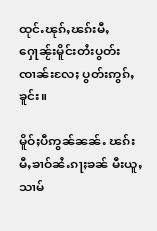ထုင်ႉၽုၵ်ႇၽၵ်းမီႇႁေႃၼႂ်းမိူင်းတႆးပွတ်းၸၢၼ်းလႄႈ ပွတ်းဢွၵ်ႇၶူင်း။

မိူဝ်ႈပီဢွၼ်ၼၼ်ႉ ၽၵ်းမီႇၶၢဝ်ၼႆႉၵႃႈၶၼ် မီးယူႇသၢမ်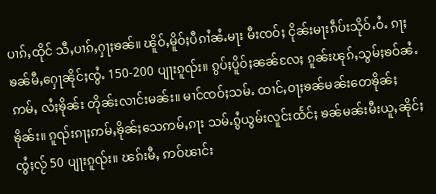ပၢၵ်ႇထိုင် သီႇပၢၵ်ႇႁႃႈၶၼ်။ ၽိူဝ်ႇမိူဝ်ႈပီၵၢႆၼႆႉမႃး မီးၸဝ်ႈ ငိုၼ်းမႃးၵဵပ်းသိုဝ်ႉဝႆႉ ၵႃႈၶၼ်မီႇႁေႃၼိုင်ႈၸွႆႉ 150-200 ပျႃးၵူၺ်း။ ၵွပ်ႈပိူဝ်ႈၼၼ်လႄႈ ၵူၼ်းၽုၵ်ႇသွမ်ႈၶဝ်ၼႆႉ ဢမ်ႇ လႆႈၶိုၼ်း တိုၼ်းလၢင်းမၼ်း။ မၢင်ၸဝ်ႈသမ်ႉ ထၢင်ႇဝႃႈၶၼ်မၼ်းတေၶိုၼ်ႈၶိုၼ်း။ ၵူၺ်းၵႃႈဢမ်ႇၶိုၼ်ႈသေဢမ်ႇၵႃး သမ်ႉၵွႆယွမ်းလူင်းထႅင်ႈ ၶၼ်မၼ်းမီးယူႇၼိုင်ႈၸွႆႈလႂ် 50 ပျႃးၵူၺ်း။ ၽၵ်းမီႇ ဢဝ်ၽၢင်း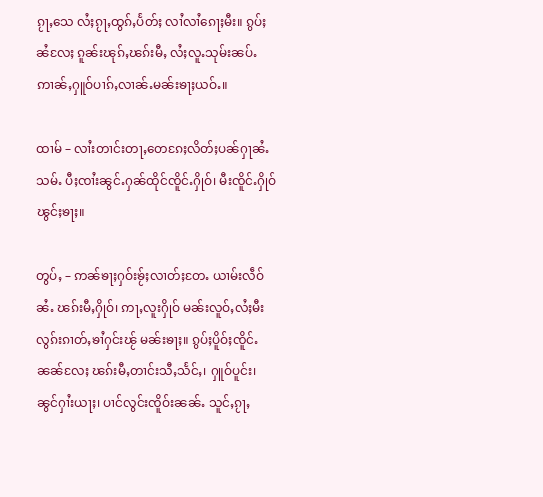ၵႂႃႇသေ လႆႈၵႂႃႇထွၵ်ႇပႅတ်ႈ လၢႆလၢႆၵေႃႈမီး။ ၵွပ်ႈၼႆလႄႈ ၵူၼ်းၽုၵ်ႇၽၵ်းမီႇ လႆႈလူႉသုမ်းၼပ်ႉဢၢၼ်ႇႁူဝ်ပၢၵ်ႇလၢၼ်ႉမၼ်းၶႃႈယဝ်ႉ။

ထၢမ် – လၢႆးတၢင်းတႃႇတေၵႄႈလိတ်ႈပၼ်ႁႃၼႆႉသမ်ႉ ပီႈၸၢႆးၼွင်ႉႁၼ်ထိုင်ၸိူင်ႉႁိုဝ်၊ မီးၸိူင်ႉႁိုဝ်ၽွင်ႈၶႃႈ။

တွပ်ႇ – ဢၼ်ၶႃႈႁဝ်းၶႂ်ႈလၢတ်ႈတႄႉ ယၢမ်းလဵဝ်ၼႆႉ ၽၵ်းမီႇႁိုဝ်၊ ဢႃႇလူးႁိုဝ် မၼ်းလူဝ်ႇလႆႈမီး လွၵ်းၵၢတ်ႇၶၢႆႁင်းၽႂ် မၼ်းၶႃႈ။ ၵွပ်ႈပိူဝ်ႈၸိူင်ႉၼၼ်လႄႈ ၽၵ်းမီႇတၢင်းသီႇသႅင်ႇ၊ ႁူဝ်ပူင်း၊ ၼွင်ႁၢႆးယႃႈ၊ ပၢင်လွင်းၸိူဝ်းၼၼ်ႉ သူင်ႇၵႂႃႇ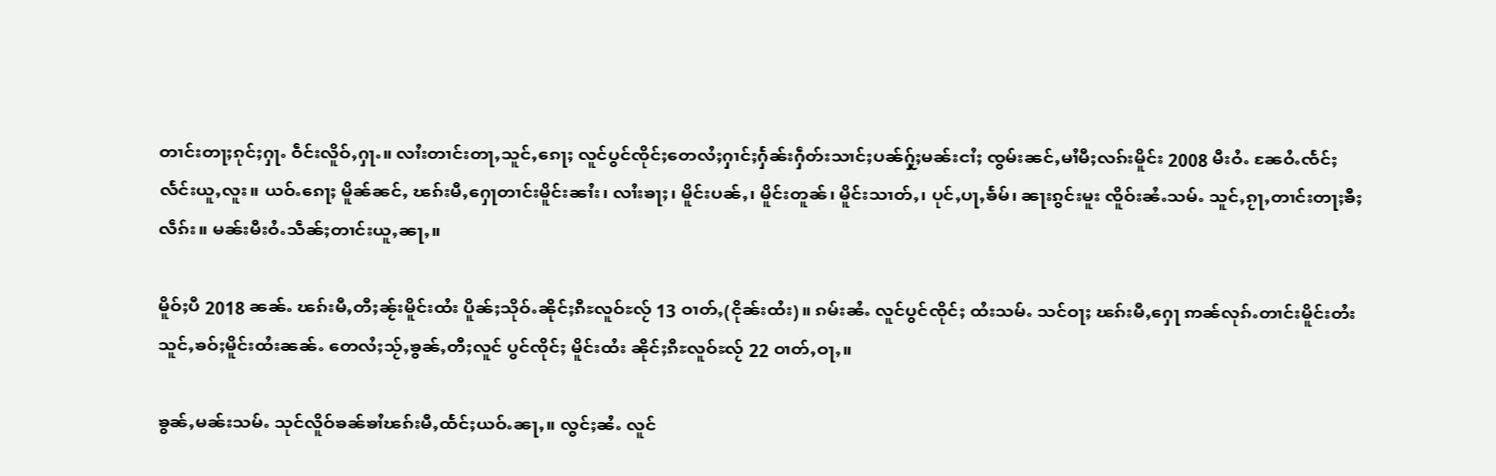တၢင်းတႃႈၵုင်ႈႁႃႉ ဝဵင်းလိူဝ်ႇႁႃႉ။ လၢႆးတၢင်းတႃႇသူင်ႇၵေႃႈ လူင်ပွင်ၸိုင်ႈတေလႆႈႁၢင်ႈႁႅၼ်းႁဵတ်းသၢင်ႈပၼ်ႁႂ်ႈမၼ်းငၢႆႈ ၸွမ်းၼင်ႇမၢႆမီႈလၵ်းမိူင်း 2008 မီးဝႆႉ ၼႄဝႆႉၸႅင်ႈလႅင်းယူႇလူး။ ယဝ်ႉၵေႃႈ မိူၼ်ၼင်ႇ ၽၵ်းမီႇႁေႃတၢင်းမိူင်းၼၢႆး၊ လၢႆးၶႃႈ၊ မိူင်းပၼ်ႇ၊ မိူင်းတူၼ်၊ မိူင်းသၢတ်ႇ၊ ပုင်ႇပႃႇၶႅမ်၊ ၼႃးၵွင်းမူး ၸိူဝ်းၼႆႉသမ်ႉ သူင်ႇၵႂႃႇတၢင်းတႃႈၶီႈလဵၵ်း။ မၼ်းမီးဝႆႉသဵၼ်ႈတၢင်းယူႇၼႃႇ။

မိူဝ်ႈပီ 2018 ၼၼ်ႉ ၽၵ်းမီႇတီႈၼႂ်းမိူင်းထႆး ပိူၼ်ႈသိုဝ်ႉၼိုင်ႈၵီႊလူဝ်ႊလႂ် 13 ဝၢတ်ႇ(ငိုၼ်းထႆး)။ ၵမ်းၼႆႉ လူင်ပွင်ၸိုင်ႈ ထႆးသမ်ႉ သင်ဝႃႈ ၽၵ်းမီႇႁေႃ ဢၼ်လုၵ်ႉတၢင်းမိူင်းတႆး သူင်ႇၶဝ်ႈမိူင်းထႆးၼၼ်ႉ တေလႆႈသႂ်ႇၶွၼ်ႇတီႈလူင် ပွင်ၸိုင်ႈ မိူင်းထႆး ၼိုင်ႈၵီႊလူဝ်ႊလႂ် 22 ဝၢတ်ႇဝႃႇ။

ၶွၼ်ႇမၼ်းသမ်ႉ သုင်လိူဝ်ၶၼ်ၶၢႆၽၵ်းမီႇထႅင်ႈယဝ်ႉၼႃႇ။ လွင်ႈၼႆႉ လူင်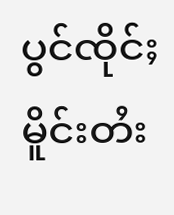ပွင်ၸိုင်ႈမိူင်းတႆး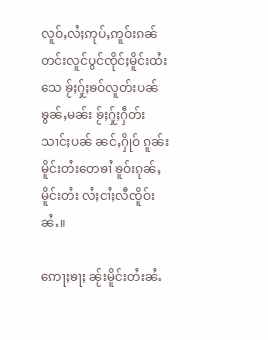လူဝ်ႇလႆႈဢုပ်ႇဢူဝ်းၵၼ် တင်းလူင်ပွင်ၸိုင်ႈမိူင်းထႆးသေ ၶႂ်ႈႁႂ်ႈၶဝ်လူတ်းပၼ်ၶွၼ်ႇမၼ်း ၶႂ်ႈႁႂ်ႈႁဵတ်းသၢင်ႈပၼ် ၼင်ႇႁိုဝ် ၵူၼ်းမိူင်းတႆးတေၶၢႆ ၶူဝ်းၵုၼ်ႇမိူင်းတႆး လႆႈငၢႆႈလီၸိူဝ်းၼႆႉ။

ဢေႃႈၶႃႈ ၼႂ်းမိူင်းတႆးၼႆႉ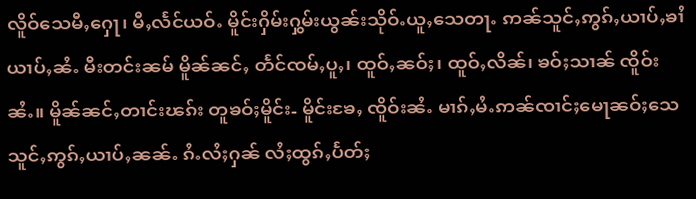လိူဝ်သေမီႇႁေႃ၊ မီႇလႅင်ယဝ်ႉ မိူင်းႁိမ်းႁွမ်းယွၼ်းသိုဝ်ႉယူႇသေတႃႉ ဢၼ်သူင်ႇဢွၵ်ႇယၢပ်ႇၶၢႆ ယၢပ်ႇၼႆႉ မီးတင်းၼမ် မိူၼ်ၼင်ႇ တႅင်ၸမ်ႇပူႇ၊ ထူဝ်ႇၼဝ်ႈ၊ ထူဝ်ႇလိၼ်၊ ၶဝ်ႈသၢၼ် ၸိူဝ်းၼႆႉ။ မိူၼ်ၼင်ႇတၢင်းၽၵ်း တူၶဝ်ႈမိူင်း- မိူင်းၶႄႇ ၸိူဝ်းၼႆႉ မၢၵ်ႇမႆႉဢၼ်ၸၢင်ႈမေႃၼဝ်ႈသေ သူင်ႇဢွၵ်ႇယၢပ်ႇၼၼ်ႉ ၵႆႉလႆႈႁၼ် လႆႈထွၵ်ႇပႅတ်ႈ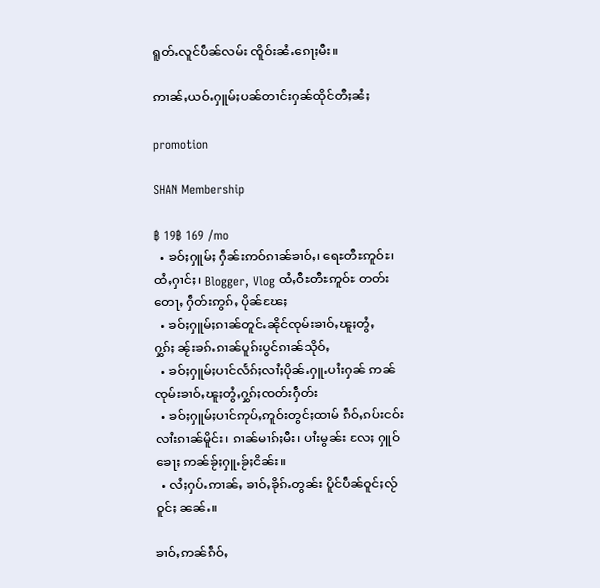ရူတ်ႉလူင်ပဵၼ်လမ်း ၸိူဝ်းၼႆႉၵေႃႈမီး။

ဢၢၼ်ႇယဝ်ႉႁူမ်ႈပၼ်တၢင်းႁၼ်ထိုင်တီႈၼႆႈ

promotion

SHAN Membership

฿ 19฿ 169 /mo
  • ၶဝ်ႈႁူမ်ႈ ႁဵၼ်းဢဝ်ၵၢၼ်ၶၢဝ်ႇ၊ ရေႊတီႊဢူဝ်ႊ၊ ထႆႇႁၢင်ႈ၊ Blogger, Vlog ထႆႇဝီႊတီႊဢူဝ်ႊ တတ်းတေႃႇ ႁဵတ်းဢွၵ်ႇ ပိုၼ်ၽႄႈ
  • ၶဝ်ႈႁူမ်ႈၵၢၼ်တူင်ႉၼိုင်ၸုမ်းၶၢဝ်ႇၽူႈတွႆႇႁွၵ်ႈ ၼႂ်းၶၵ်ႉၵၢၼ်ပူၵ်းပွင်ၵၢၼ်သိုဝ်ႇ
  • ၶဝ်ႈႁူမ်ႈပၢင်လႅၵ်ႈလၢႆႈပိုၼ်ႉႁူႉပၢႆးႁၼ် ဢၼ်ၸုမ်းၶၢဝ်ႇၽူႈတွႆႇႁွၵ်ႈၸတ်းႁဵတ်း
  • ၶဝ်ႈႁူမ်ႈပၢင်ဢုပ်ႇဢူဝ်းတွင်ႈထၢမ် ၵဵဝ်ႇၵပ်းငဝ်းလၢႆးၵၢၼ်မိူင်း၊ ၵၢၼ်မၢၵ်ႈမီး၊ ပၢႆးမွၼ်း လႄႈ ႁူဝ်ၶေႃႈ ဢၼ်ၶႂ်ႈႁူႉၶႂ်ႈငိၼ်း။
  • လႆႈႁပ်ႉဢၢၼ်ႇ ၶၢဝ်ႇၶိုၵ်ႉတွၼ်း ပိူင်ပဵၼ်ဝူင်ႈလႂ်ဝူင်ႈ ၼၼ်ႉ။

ၶၢဝ်ႇဢၼ်ၵဵဝ်ႇ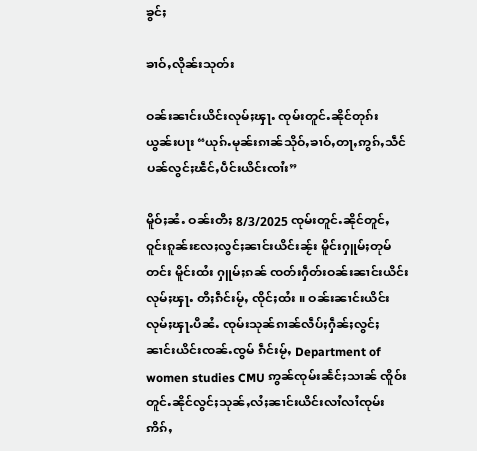ၶွင်ႈ

ၶၢဝ်ႇလိုၼ်းသုတ်း

ဝၼ်းၼၢင်းယိင်းလုမ်ႈၾႃႉ ၸုမ်းတူင်ႉၼိုင်တုၵ်းယွၼ်းပႃး “ယုၵ်ႉမုၼ်းၵၢၼ်သိုဝ်ႇၶၢဝ်ႇတႃႇဢွၵ်ႇသဵင်ပၼ်လွင်ႈၽဵင်ႇပဵင်းယိင်းၸၢႆး”

မိူဝ်ႈၼႆႉ ဝၼ်းတီႈ 8/3/2025 ၸုမ်းတူင်ႉၼိုင်တူင်ႇဝူင်းၵူၼ်းလႄႈလွင်ႈၼၢင်းယိင်းၼႂ်း မိူင်းႁူမ်ႈတုမ် တင်း မိူင်းထႆး ႁူမ်ႈၵၼ် ၸတ်းႁဵတ်းဝၼ်းၼၢင်းယိင်းလုမ်ႈၾႃႉ တီႈၵဵင်းမႂ်ႇ ၸိုင်ႈထႆး ။ ဝၼ်းၼၢင်းယိင်းလုမ်ႈၾႃႉပီၼႆႉ ၸုမ်းသုၼ်ၵၢၼ်လဵပ်ႈႁဵၼ်ႈလွင်ႈၼၢင်းယိင်းၸၼ်ႉၸွမ် ၵဵင်းမႂ်ႇ Department of women studies CMU ဢွၼ်ၸုမ်းၼႅင်ႈသၢၼ် ၸိူဝ်းတူင်ႉၼိုင်လွင်ႈသုၼ်ႇလႆႈၼၢင်းယိင်းလၢႆလၢႆၸုမ်း ဢိၵ်ႇ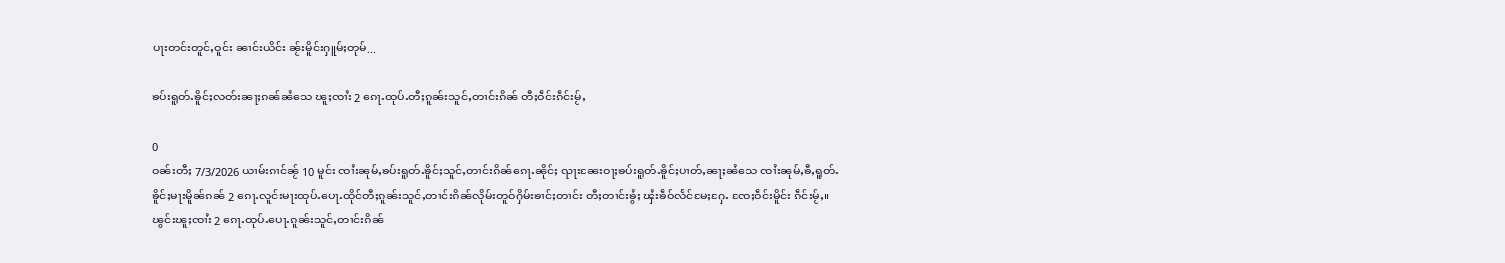ပႃးတင်းတူင်ႇဝူင်း ၼၢင်းယိင်း ၼႂ်းမိူင်းႁူမ်ႈတုမ်...

ၶပ်းရူတ်ႉၶိူင်ႈလတ်းၼႃႈၵၼ်ၼႆသေ ၽူႈၸၢႆး 2 ၵေႃႉထုပ်ႉတီႈၵူၼ်းသူင်ႇတၢင်းၵိၼ် တီႈဝဵင်းၵဵင်းမႂ်ႇ

0
ဝၼ်းတီႈ 7/3/2026 ယၢမ်းၵၢင်ၼႂ် 10 မူင်း ၸၢႆးၼုမ်ႇၶပ်းရူတ်ႉၶိူင်ႈသူင်ႇတၢင်းၵိၼ်ၵေႃႉၼိုင်ႈ ၺႃးၼႄးဝႃႈၶပ်းရူတ်ႉၶိူင်ႈပၢတ်ႇၼႃႈၼႆသေ ၸၢႆးၼုမ်ႇၶီႇရူတ်ႉၶိူင်ႈမႃးမိူၼ်ၵၼ် 2 ၵေႃႉလူင်းမႃးထုပ်ႉပေႃႉထိုင်တီႈၵူၼ်းသူင်ႇတၢင်းၵိၼ်လိုမ်းတူဝ်ႁိမ်းၶၢင်ႈတၢင်း တီႈတၢင်းၶွႆႈ ၾႆးၶဵဝ်လႅင်မႄႈႁႄႉ ၸႄႈဝဵင်းမိူင်း ၵဵင်းမႂ်ႇ။ ၽွင်းၽူႈၸၢႆး 2 ၵေႃႉထုပ်ႉပေႃႉၵူၼ်းသူင်ႇတၢင်းၵိၼ်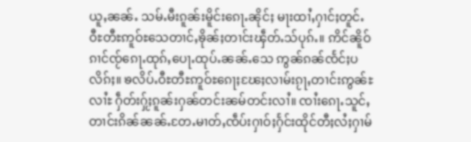ယူႇၼၼ်ႉ သမ်ႉမီးၵူၼ်းမိူင်းၵေႃႉၼိုင်ႈ မႃးထၢႆႇႁၢင်ႈတူင်ႉဝီႊတီႊဢူဝ်ႊသေတၢင်ႇၶိုၼ်ႈတၢင်းၾဵတ်ႉသ်ပုၵ်ႉ။ ဢိင်ၼိူဝ်ၵၢင်ၸႂ်ၵေႃႉထုၵ်ႇပေႃႉထုပ်ႉၼၼ်ႉသေ ဢွၼ်ၵၼ်ၸႅင်ႈပလိၵ်ႈ။ ၶလိပ်ႉဝီႊတီႊဢူဝ်ႊၵေႃႈၽႄႈလၢမ်းၵႂႃႇတၢင်းဢွၼ်ႊလၢႆႊ ႁဵတ်းႁႂ်ႈၵူၼ်းႁၼ်တင်းၼမ်တင်းလၢႆ။ ၸၢႆးၵေႃႉသူင်ႇတၢင်းၵိၼ်ၼၼ်ႉတႄႉမၢတ်ႇၸဵပ်းႁၢဝ်ႈႁႅင်းထိုင်တီႈလႆႈႁၢမ်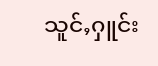သူင်ႇႁူင်း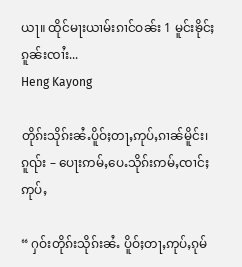ယႃ။ ထိုင်မႃးယၢမ်းၵၢင်ဝၼ်း 1 မူင်းၶိုင်ႈ ၵူၼ်းၸၢႆး...
Heng Kayong

တိုၵ်းသိုၵ်းၼႆႉပိူဝ်ႈတႃႇဢုပ်ႇၵၢၼ်မိူင်း၊  ၵူၺ်း – ပေႃးဢမ်ႇပေႉသိုၵ်းဢမ်ႇၸၢင်ႈဢုပ်ႇ

“ ႁဝ်းတိုၵ်းသိုၵ်းၼႆႉ ပိူဝ်ႈတႃႇဢုပ်ႇၵုမ်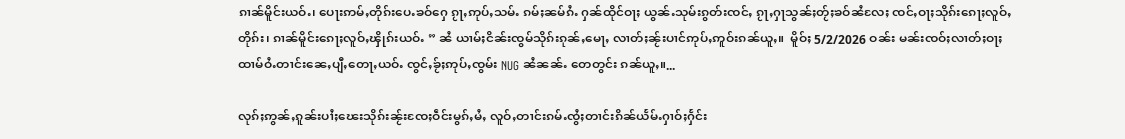ၵၢၼ်မိူင်းယဝ်ႉ၊ ပေႃးဢမ်ႇတိုၵ်းပေႉၶဝ်ႁေ ၵႂႃႇဢုပ်ႇသမ်ႉ ၵမ်ႈၼမ်ၵႆႉ ႁၼ်ထိုင်ဝႃႈ ယွၼ်ႉသုမ်းၵွတ်းၸင်ႇ ၵႂႃႇႁႃသွၼ်ႈတႂ်ႈၶဝ်ၼႆလႄႈ ၸင်ႇဝႃႈသိုၵ်းၵေႃႈလူဝ်ႇတိုၵ်း၊ ၵၢၼ်မိူင်းၵေႃႈလူဝ်ႇၾိုၵ်းယဝ်ႉ ” ၼႆ ယၢမ်ႈငိၼ်းၸွမ်သိုၵ်းၵုၼ်ႇမေႃႇ လၢတ်ႈၼႂ်းပၢင်ဢုပ်ႇဢူဝ်းၵၼ်ယူႇ။  မိူဝ်ႈ 5/2/2026 ဝၼ်း မၼ်းၸဝ်ႈလၢတ်ႈဝႃႈ ထၢမ်ဝႆႉတၢင်းၼေႇပျီႇတေႃႇယဝ်ႉ ၸွင်ႇၶႂ်ႈဢုပ်ႇၸွမ်း NUG ၼႆၼၼ်ႉ တေတွင်း ၵၼ်ယူႇ။...

လုၵ်ႈဢွၼ်ႇၵူၼ်းပၢႆႈၽေးသိုၵ်းၼႂ်းၸႄႈဝဵင်းမွၵ်ႇမႆႇ လူဝ်ႇတၢင်းၵမ်ႉၸွႆႈတၢင်းၵိၼ်ယႅမ်ႉႁၢဝ်ႈႁႅင်း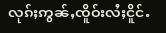လုၵ်ႈဢွၼ်ႇၸိူဝ်းလႆႈငိူင်ႉ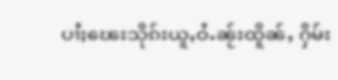ပၢႆႈၽေးသိုၵ်းယူႇဝႆႉၼႂ်းထိူၼ်ႇ ႁိမ်း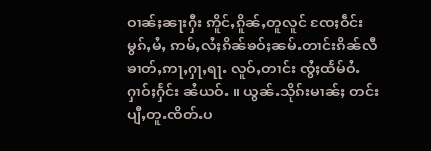ဝၢၼ်ႈၼႃးႁီး ဢိူင်ႇၵိူၼ်ႇတူလူင် ၸႄႈဝဵင်းမွၵ်ႇမႆႇ ဢမ်ႇလႆႈၵိၼ်ၶဝ်ႈၼမ်ႉတၢင်းၵိၼ်လီ ၶၢတ်ႇဢႃႇႁႃႇရႃႉ လူဝ်ႇတၢင်း ၸွႆႈထႅမ်ဝႆႉႁၢဝ်ႈႁႅင်း ၼႆယဝ်ႉ ။ ယွၼ်ႉသိုၵ်းမၢၼ်ႈ တင်း ပျီႇတူႉၸိတ်ႉပ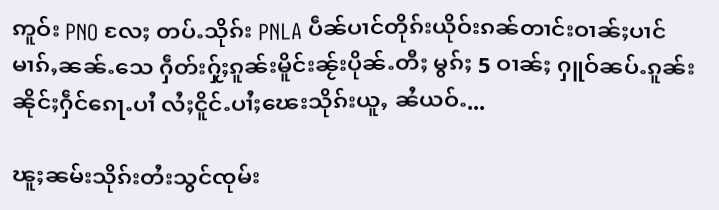ဢူဝ်း PNO လႄႈ တပ်ႉသိုၵ်း PNLA ပဵၼ်ပၢင်တိုၵ်းယိုဝ်းၵၼ်တၢင်းဝၢၼ်ႈပၢင်မၢၵ်ႇၼၼ်ႉသေ ႁဵတ်းႁႂ်ႈၵူၼ်းမိူင်းၼႂ်းပိုၼ်ႉတီႈ မွၵ်ႈ 5 ဝၢၼ်ႈ ႁူဝ်ၼပ်ႉၵူၼ်းၼိုင်ႈႁဵင်ၵေႃႉပၢႆ လႆႈငိူင်ႉပၢႆႈၽေးသိုၵ်းယူႇ ၼႆယဝ်ႉ...

ၽူႈၼမ်းသိုၵ်းတႆးသွင်ၸုမ်း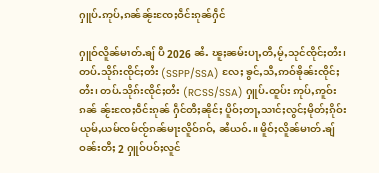ႁူပ်ႉဢုပ်ႇၵၼ်ၼႂ်းၸႄႈဝဵင်းၵုၼ်ႁဵင်

ႁူဝ်လိူၼ်မၢတ်ႉၶျ် ပီ 2026 ၼႆႉ ၽူႈၼမ်းပႃႇတီႇမႂ်ႇသုင်ၸိုင်ႈတႆး၊ တပ်ႉသိုၵ်းၸိုင်ႈတႆး (SSPP/SSA) လႄႈ ၶွင်ႇသီႇဢဝ်ၶိုၼ်းၸိုင်ႈတႆး၊ တပ်ႉသိုၵ်းၸိုင်ႈတႆး (RCSS/SSA) ႁူပ်ႉထူပ်း ဢုပ်ႇဢူဝ်းၵၼ် ၼႂ်းၸႄႈဝဵင်းၵုၼ် ႁဵင်တီႈၼိုင်ႈ ပိူဝ်ႈတႃႇသၢင်ႈလွင်ႈမိုတ်ႈၵိုဝ်းယုမ်ႇယမ်ၸမ်ၸႂ်ၵၼ်မႃးလိူဝ်ၵဝ်ႇ ၼႆယဝ်ႉ။ မိူဝ်ႈလိူၼ်မၢတ်ႉၶျ် ဝၼ်းတီႈ 2 ႁူဝ်ပဝ်ႈလူင်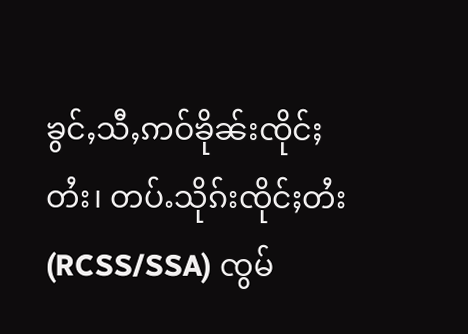ၶွင်ႇသီႇဢဝ်ၶိုၼ်းၸိုင်ႈတႆး၊ တပ်ႉသိုၵ်းၸိုင်ႈတႆး (RCSS/SSA) ၸွမ်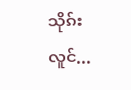သိုၵ်းလူင်...